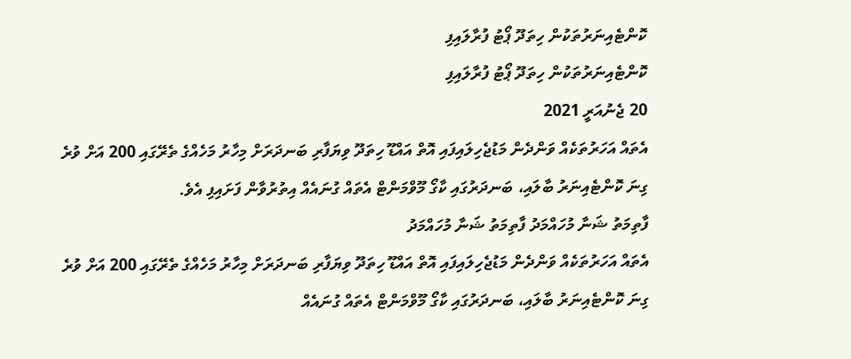ކޮންޓެއިނަރުތަކުން ހިތަދޫ ޕޯޓު ފުރާލައިފި
ކޮންޓެއިނަރުތަކުން ހިތަދޫ ޕޯޓު ފުރާލައިފި
20 ޖެނުއަރީ 2021
އެތައް އަހަރުތަކެއް ވަންދެން މަޑުޖެހިލައިފައި އޮތް އައްޑޫ ހިތަދޫ ވިޔަފާރި ބަނދަރަށް މިހާރު މަހެއްގެ ތެރޭގައި 200 އަށް ވުރެ ގިނަ ކޮންޓެއިނަރު ބާލައި، ބަނދަރުގައި ކާގޯ މޫވްމަންޓް އެތައް ގުނައެއް އިތުރުވާން ފަށައިފި އެވެ.
ފާތިމަތު ޝަނާ މުހައްމަދު ފާތިމަތު ޝަނާ މުހައްމަދު
އެތައް އަހަރުތަކެއް ވަންދެން މަޑުޖެހިލައިފައި އޮތް އައްޑޫ ހިތަދޫ ވިޔަފާރި ބަނދަރަށް މިހާރު މަހެއްގެ ތެރޭގައި 200 އަށް ވުރެ ގިނަ ކޮންޓެއިނަރު ބާލައި، ބަނދަރުގައި ކާގޯ މޫވްމަންޓް އެތައް ގުނައެއް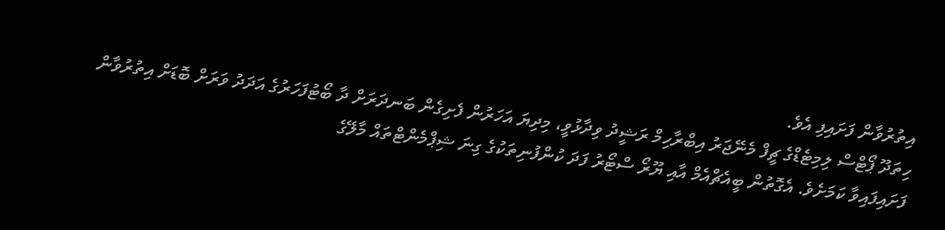އިތުރުވާން ފަށައިފި އެވެ.
ހިތަދޫ ޕޯޓްސް ލިމިޓެޑްގެ ޗީފް މެނޭޖަރު އިބްރާހިމް ރަޝީދު ވިދާޅުވީ، މިދިޔަ އަހަރުން ފެށިގެން ބަނދަރަށް ދާ ބޯޓުފަހަރުގެ އަދަދު ވަރަށް ބޮޑަށް އިތުރުވާން ފަށައިފައިވާ ކަމަށެވެ. އެގޮތުން ބީއެޗްއެމް އާއި ޔޫރޯ ސްޓޯރު ފަދަ ކުންފުނިތަކުގެ ގިނަ ޝިޕްމެންޓްތައް މާލޭގެ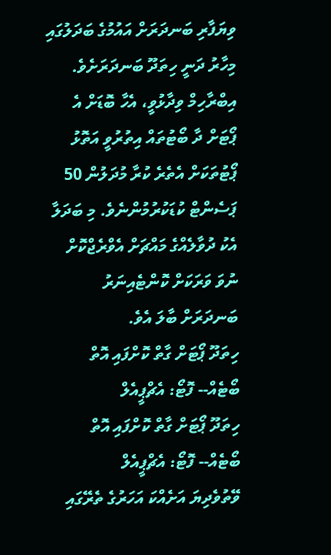ވިޔަފާރި ބަނދަރަށް އައުމުގެ ބަދަލުގައި މިހާރު ދަނީ ހިތަދޫ ބަނދަރަށެވެ.
އިބްރާހިމް ވިދާޅުވީ، އެހާ ބޮޑަށް އެ ޕޯޓަށް ދާ ބޯޓުތައް އިތުރުވީ އަތޮޅު ޕޯޓުތަކަށް އެތެރެ ކުރާ މުދަލުން 50 ޕަސެންޓް ކުޑަކުރުމުންނެވެ. މި ބަދަލާ އެކު ދުވާލެއްގެ މައްޗަށް އެވްރެޖްކޮށް ނުވަ ވަރަކަށް ކޮންޓެއިނަރު ބަނދަރަށް ބާލަ އެވެ.
ހިތަދޫ ޕޯޓަށް ގާތް ކޮށްފައި އޮތް ބޯޓެއް-- ފޮޓޯ: އެޗްޕީއެލް
ހިތަދޫ ޕޯޓަށް ގާތް ކޮށްފައި އޮތް ބޯޓެއް-- ފޮޓޯ: އެޗްޕީއެލް
ވޭތުވެދިޔަ އަށެއްކަ އަހަރުގެ ތެރޭގައި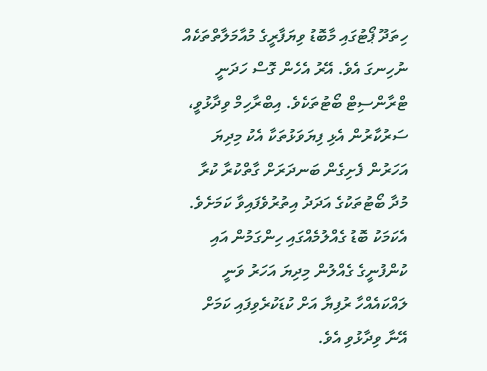ހިތަދޫ ޕޯޓުގައި މާބޮޑު ވިޔަފާރީގެ މުއާމަލާތްތަކެއް ނުހިނގަ އެވެ. އޭރު އެހެން ގޮސް ހަދަނީ ޓްރާންސިޓް ބޯޓުތަކެވެ. އިބްރާހިމް ވިދާޅުވީ، ސަރުކާރުން އެޅި ފިޔަވަޅުތަކާ އެކު މިދިޔަ އަހަރުން ފެށިގެން ބަނދަރަށް ގާތްކުރާ ކުރާ މުދާ ބޯޓުތަކުގެ އަދަދު އިތުރުވެފައިވާ ކަމަށެވެ. އެކަމަކު ބޮޑު ގެއްލުމެއްގައި ހިންގަމުން އައި ކުންފުނީގެ ގެއްލުން މިދިޔަ އަހަރު ވަނީ ލައްކައެއްހާ ރުފިޔާ އަށް ކުޑަކުރެވިފައި ކަމަށް އޭނާ ވިދާޅުވި އެވެ.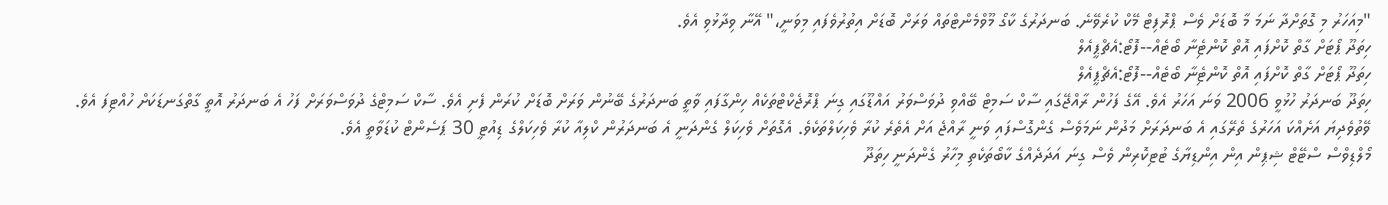"މިއަހަރު މި ގޮތަށްދާ ނަމަ މާ ބޮޑަށް ވެސް ޕްރޮފިޓް މޭކް ކުރެވޭނެ. ބަނދަރުގެ ކާގޯ މޫވްމެންޓްތައް ވަރަށް ބޮޑަށް އިތުރުވެފައި މިވަނީ،" އޭނާ ވިދާޅުވި އެވެ.
ހިތަދޫ ޕޯޓަށް ގާތް ކޮށްފައި އޮތް ކޮންޓެިނާ ބޯޓެއް--ފޮޓޯ:އެޗްޕީއެލް
ހިތަދޫ ޕޯޓަށް ގާތް ކޮށްފައި އޮތް ކޮންޓެިނާ ބޯޓެއް--ފޮޓޯ:އެޗްޕީއެލް
ހިތަދޫ ބަނދަރު ހުޅުވީ 2006 ވަނަ އަހަރު އެވެ. އޭގެ ފަހުން ރާއްޖޭގައި ސާކް ސަމިޓް ބޭއްވި ދުވަސްވަރު އައްޑޫގައި ގިނަ ޕްރޮޖެކްޓްތަކެއް ހިންގާފައި ވާތީ ބަނދަރުގެ ބޭނުން ވަރަށް ބޮޑަށް ކުރަން ފެށި އެވެ. ސާކް ސަމިޓްގެ ދުވަސްވަރަށް ފަހު އެ ބަނދަރު އޮތީ ގާތްގަނޑަކަށް ހުއްޓިފަ އެވެ. ވޭތުވެދިޔަ އަށެއްކަ އަހަރުގެ ތެރޭގައި އެ ބަނދަރަށް މަދުން ނަމަވެސް ގެންގޮސްފައި ވަނީ ރާއްޖެ އަށް އެތެރެ ކުރާ ވެހިކަލްތަކެވެ. އެގޮތަށް ވެހިކަލް ގެންދަނީ އެ ބަނދަރުން ކްލިއާ ކުރާ ވެހިކަލްގެ ޑިއުޓީ 30 ޕަސެންޓް ކުޑަވާތީ އެވެ.
މޯލްޑިވްސް ސްޓޭޓް ޝިޕިން އިން އިންޑިޔާގެ ޓުޓިކޮރިން ވެސް ގިނަ އަދަދެއްގެ ކާބޯތަކެތި މިހާރު ގެންދަނީ ހިތަދޫ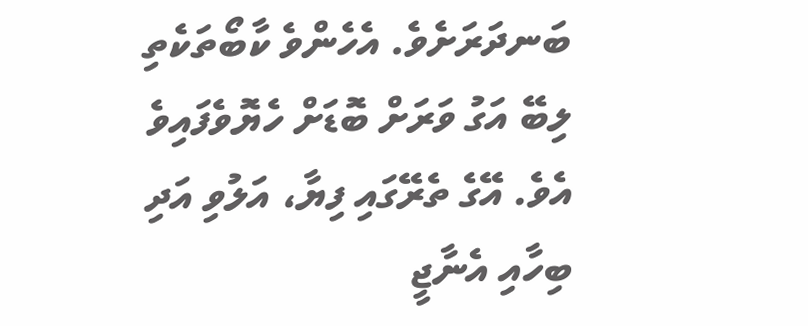ބަނދަރަށެވެ. އެހެންވެ ކާބޯތަކެތި ލިބޭ އަގު ވަރަށް ބޮޑަށް ހެޔޮވެފައިވެ އެވެ. އޭގެ ތެރޭގައި ފިޔާ، އަލުވި އަދި ބިހާއި އެނާޖީ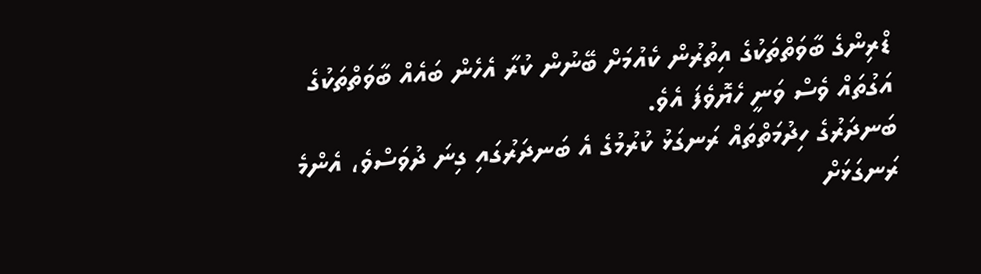ޑްރިންގެ ބާވަތްތަކުގެ އިތުރުން ކެއުމަށް ބޭނުން ކުރާ އެހެން ބައެއް ބާވަތްތަކުގެ އަގުތައް ވެސް ވަނީ ހެޔޮވެފަ އެވެ.
ބަނދަރުގެ ހިދުމަތްތައް ރަނގަޅު ކުރުމުގެ އެ ބަނދަރުގައި ގިނަ ދުވަސްވެ، އެންމެ ރަނގަޅަށް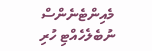މެއިންޓެނެންސް ނުބެލެހެއްޓި ހުރި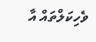ވެހިކަލްތައް އާ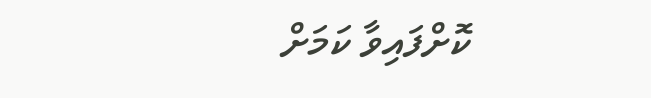ކޮށްފައިވާ ކަމަށް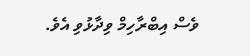ވެސް އިބްރާހިމް ވިދާޅުވި އެވެ.